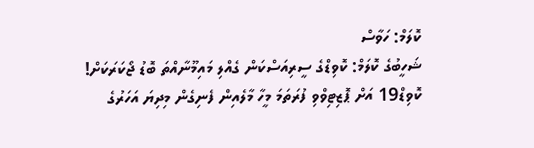ކޮލަމް: ހަވާސް
ޝަހީބުގެ ކޮލަމް: ކޮވިޑްގެ ސީރިއަސްކަން ގެއްލި މައިމޫނާއްތަ ބޮޑު ޖޯކަރަކަށް!
ކޮވިޑް19 އަށް ޕޮޒިޓިވްވި ފުރަތަމަ މީހާ މާލެއިން ފެނިގެން މިދިޔަ އަހަރުގެ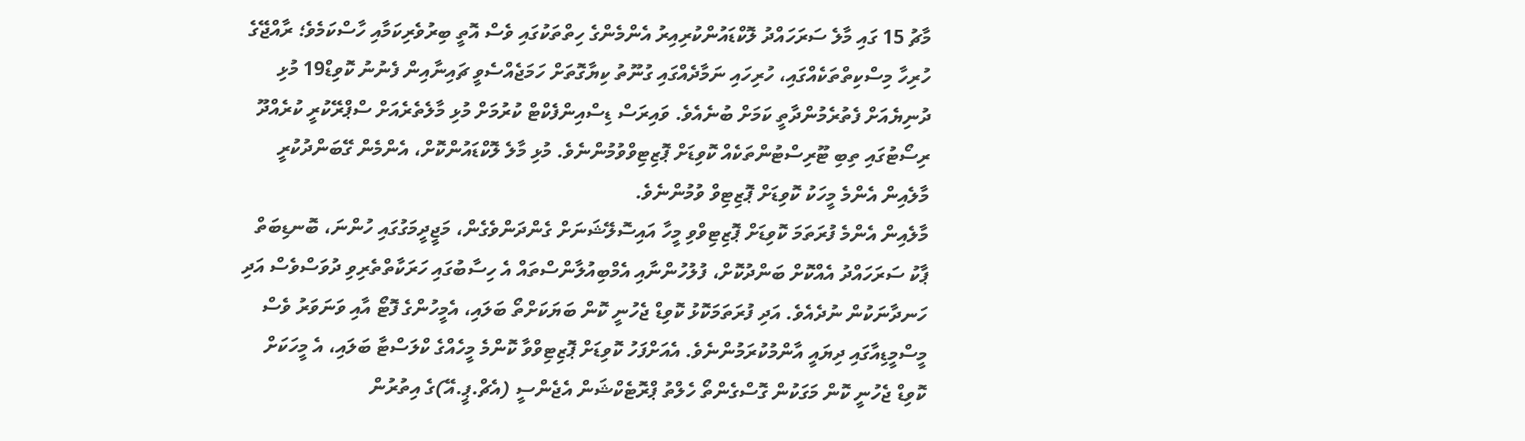މާޗު 15 ގައި މާލެ ސަރަހައްދު ލޮކްޑައުންކުރިއިރު އެންމެންގެ ހިތްތަކުގައި ވެސް އޮތީ ބިރުވެރިކަމާއި ހާސްކަމެވެ؛ ރާއްޖޭގެ ހުރިހާ މިސްކިތްތަކެއްގައި، ހުރިހައި ނަމާދެއްގައި ގުނޫތު ކިޔާގޮތަށް ހަމަޖެއްސެވީ ޗައިނާއިން ފެނުނު ކޮވިޑް19 މުޅި ދުނިޔެއަށް ފެތުރެމުންދާތީ ކަމަށް ބުނެއެވެ. ވައިރަސް ޑިސްއިންފެކްޓް ކުރުމަށް މުޅި މާލެތެރެއަށް ސްޕްރޭކުރީ ކުރެއްދޫ ރިސޯޓުގައި ތިބި ޓޫރިސްޓުންތަކެއް ކޮވިޑަށް ޕޮޒިޓިވްވުމުންނެވެ. މުޅި މާލެ ލޮކްޑައުންކޮށް، އެންމެން ގޭބަންދުކުރީ މާލެއިން އެންމެ މީހަކު ކޮވިޑަށް ޕޮޒިޓިވް ވުމުންނެވެ.
މާލެއިން އެންމެ ފުރަތަމަ ކޮވިޑަށް ޕޮޒިޓިވްވި މީހާ އައިސޮލޭޝަނަށް ގެންދަންވެގެން، މަޖީދީމަގުގައި ހުންނަ، ބޮނޑިބަތް ޕާކު ސަރަހައްދު އެއްކޮށް ބަންދުކޮށް، ފުލުހުންނާއި އެމްބިއުލާންސްތައް އެ ހިސާބުގައި ހަރަކާތްތެރިވި ދުވަސްވެސް އަދި ހަނދާނަކުން ނުދެއެވެ. އަދި ފުރަތަމަކޮޅު ކޮވިޑް ޖެހުނީ ކޮން ބަޔަކަށްތޯ ބަލައި، އެމީހުންގެ ފޮޓޯ އާއި ވަނަވަރު ވެސް މީސްމީޑިއާގައި ދިޔައީ އާންމުކުރަމުންނެވެ. އެއަށްފަހު ކޮވިޑަށް ޕޮޒިޓިވްވާ ކޮންމެ މީހެއްގެ ކްލަސްޓާ ބަލައި، އެ މީހަކަށް ކޮވިޑް ޖެހުނީ ކޮން މަގަކުން ގޮސްގެންތޯ ހެލްތު ޕްރޮޓެކްޝަން އެޖެންސީ (އެޗް.ޕީ.އޭ)ގެ އިތުރުން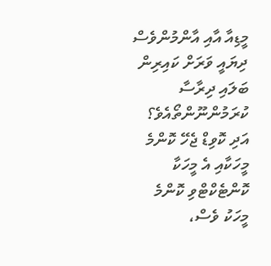މީޑިއާ އާއި އާންމުންވެސް ދިޔައީ ވަރަށް ކައިރިން ބަލައި ދިރާސާ ކުރަމުންނޫންތޯއެވެ؟ އަދި ކޮވިޑް ޖެހޭ ކޮންމެ މީހަކާއި އެ މީހަކާ ކޮންޓެކްޓްވި ކޮންމެ މީހަކު ވެސް،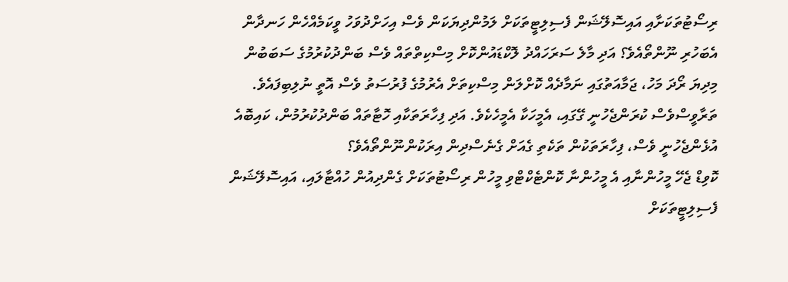ރިސޯޓުތަކަށާއި އައިސޮލޭޝަން ފެސިލިޓީތަކަށް ލަމުންދިޔަކަން ވެސް އިހަށްދުވަހު ވީކަމެއްހެން ހަނދާން އެބަހުރި ނޫންތޯއެވެ؟ އަދި މާލެ ސަރަހައްދު ލޮކްޑައުންކޮށް މިސްކިތްތައް ވެސް ބަންދުކުރުމުގެ ސަބަބުން މިދިޔަ ރޯދަ މަހު، ޖަމާއަތުގައި ނަމާދެއް ކޮށްލަން މިސްކިތަށް އެރުމުގެ ފުރުސަތު ވެސް އޮތީ ނުލިބިފައެވެ. ތަރާވީސްވެސް ކުރަންޖެހުނީ ގޭގައި، އެމީހަކާ އެމީހެކެވެ. އަދި ފިހާރަތަކާއި ހޮޓާތައް ބަންދުކުރުމުން، ކައިބޮއެ އުޅެންޖެހުނީ ވެސް، ފިހާރަތަކުން ތަކެތި ގެއަށް ގެނެސްދިން އިރަކުންނޫންތޯއެވެ؟
ކޮވިޑް ޖެހޭ މީހުންނާއި އެ މީހުންނާ ކޮންޓެކްޓްވި މީހުން ރިސޯޓުތަކަށް ގެންދިއުން ހުއްޓާލައި، އައިސޮލޭޝަން ފެސިލިޓީތަކަށް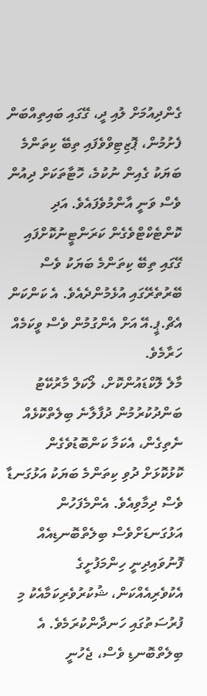ގެންދިއުމަށް ލުއި ދީ، ގޭގައި ބައިތިއްބަން ފެށުމުން، ޕޮޒިޓިވްވެފައި ތިބޭ ކިތަންމެ ބަޔަކު ގެއިން ނުކުމެ، ހޮޓާތަކަށް ދިއުން ވެސް ވަނީ އާންމުވެފައެވެ. އަދި ކޮންޓެކްޓްވެގެން ކަރަންޓީނުކޮށްފައި ގޭގައި ތިބޭ ކިތަންމެ ބަޔަކު ވެސް ބޭރުތެރޭގައި އުޅެމުންދެއެވެ. އެ ކަންކަން އެޗް.ޕީ.އޭ އަށް އެންގުމުން ވެސް ވީކަމެއް ހަރާމެވެ.
މާލެ ލޮކްޑައުންކޮށް، ލޯކަލް މާރުކޭޓު ބަންދުކުރުމުން ދުފާލާނެ ބިލެތްކޮޅެއް ނެތިގެން، އެކަމާ ކަންބޮޑުވެގެން ކޮޅުކޮޅަށް ދުވި ކިތަންމެ ބަޔަކު އަޅުގަނޑާ ވެސް ދިމާވިއެވެ. އެންމެފަހުން އަޅުގަނޑަށްވެސް ބިލެތްބޮނޑިއެއް ފޮނުވައިދިނީ ހިންމަފުށީގެ އެކުވެރިއެއްކަން، ޝުކުރުވެރިކަމާއެކު މި ފުރުސަތުގައި ހަނދާންކުރަމެވެ. އެ ބިލެތްބޮނޑި ވެސް، ޖެހުނީ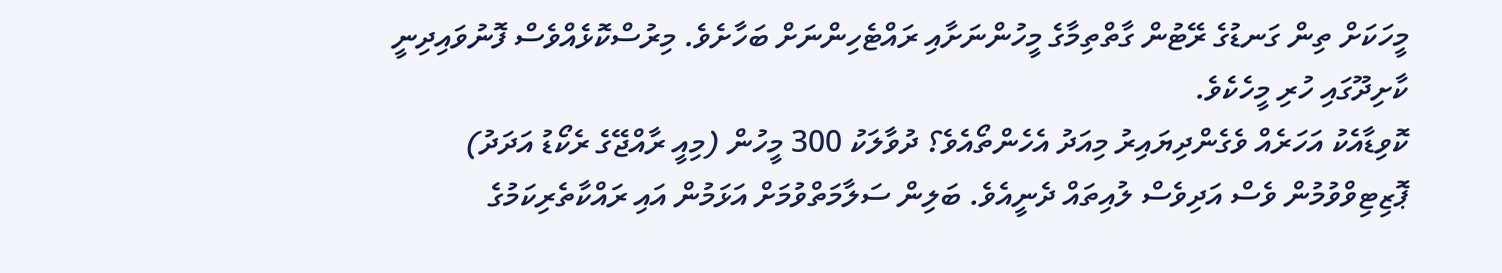މީހަކަށް ތިން ގަނޑުގެ ރޭޓުން ގާތްތިމާގެ މީހުންނަށާއި ރައްޓެހިންނަށް ބަހާށެވެ. މިރުސްކޮޅެއްވެސް ފޮނުވައިދިނީ ކާށިދޫގައި ހުރި މީހެކެވެ.
ކޮވިޑާއެކު އަހަރެއް ވެގެންދިޔައިރު މިއަދު އެހެންތޯއެވެ؟ ދުވާލަކު 300 މީހުން (މިއީ ރާއްޖޭގެ ރެކޯޑު އަދަދު) ޕޮޒިޓިވްވުމުން ވެސް އަދިވެސް ލުއިތައް ދެނީއެވެ. ބަލިން ސަލާމަތްވުމަށް އަޅަމުން އައި ރައްކާތެރިކަމުގެ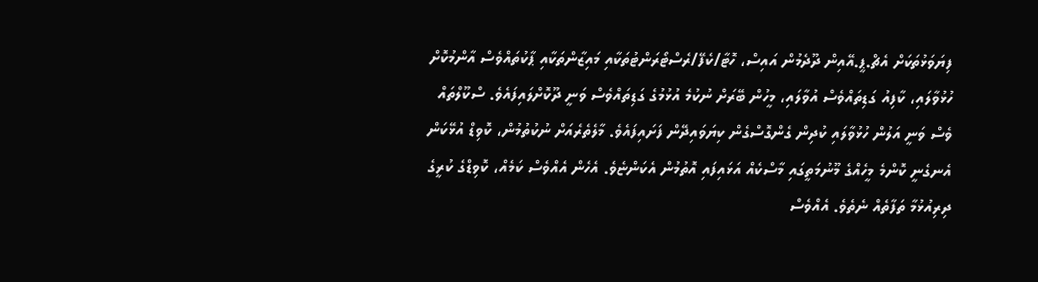ފިޔަވަޅުތަކަށް އެޗް.ޕީ.އޭއިން ދޫދެމުން އައިސް، ހޮޓާ/ކެފޭ/ރެސްޓޯރަންޓުތަކާއި މައިޒާންތަކާއި ޕާކުތައްވެސް އާންމުކޮށް ހުޅުވާލައި، ކާފިއު ގަޑިތައްވެސް އުވާލައި، މީހުން ބޭރަށް ނުކުމެ އުޅުމުގެ ގަޑިތައްވެސް ވަނީ ދޫކޮށްލައިފައެވެ. ސްކޫލްތައް ވެސް ވަނީ އަލުން ހުޅުވާލައި ކުދިން ގެންގޮސްގެން ކިޔަވައިދޭން ފަށައިފައެވެ. މާލެތެރެއަށް ނުކުތުމުން، ކޮވިޑް އުޅޭކަން އެނގެނީ ކޮންމެ މީހެއްގެ މޫނުމަތީގައި މާސްކެއް އަޅައިފައި އޮތުމުން އެކަންޏެވެ. އެހެން އެއްވެސް ކަމެއް، ކޮވިޑްގެ ކުރީގެ ދިރިއުޅުމާ ތަފާތެއް ނެތެވެ. އެއްވެސް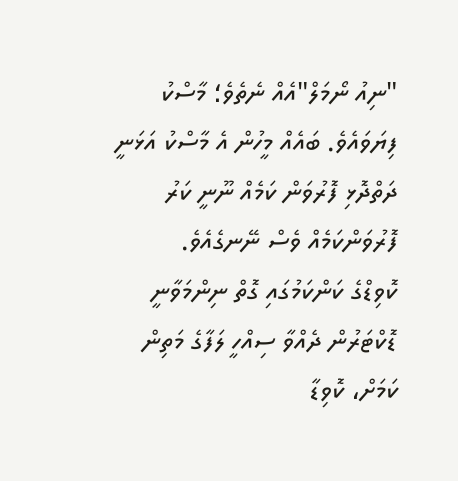"ނިއު ނޯމަލް"އެއް ނެތެވެ؛ މާސްކު ފިޔަވައެވެ. ބައެއް މީހުން އެ މާސްކު އަޅަނީ ދަތްދޮޅި ފޮރުވަން ކަމެއް ނޫނީ ކަރު ފޮރުވަންކަމެއް ވެސް ނޭނގެއެވެ.
ކޮވިޑްގެ ކަންކަމުގައި ގޮތް ނިންމަވާނީ ޑޮކްޓަރުން ދެއްވާ ސިއްހީ ލަފާގެ މަތިން ކަމަށް، ކޮވިޑާ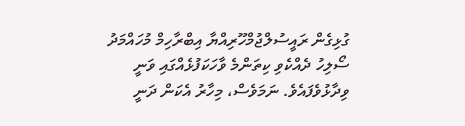ގުޅިގެން ރައީސުލްޖުމްހޫރިއްޔާ އިބްރާހިމް މުހައްމަދު ސޯލިހު ދެއްކެވި ކިތަންމެ ވާހަކަފުޅެއްގައި ވަނީ ވިދާޅުވެފައެވެ. ނަމަވެސް، މިހާރު އެކަން ދަނީ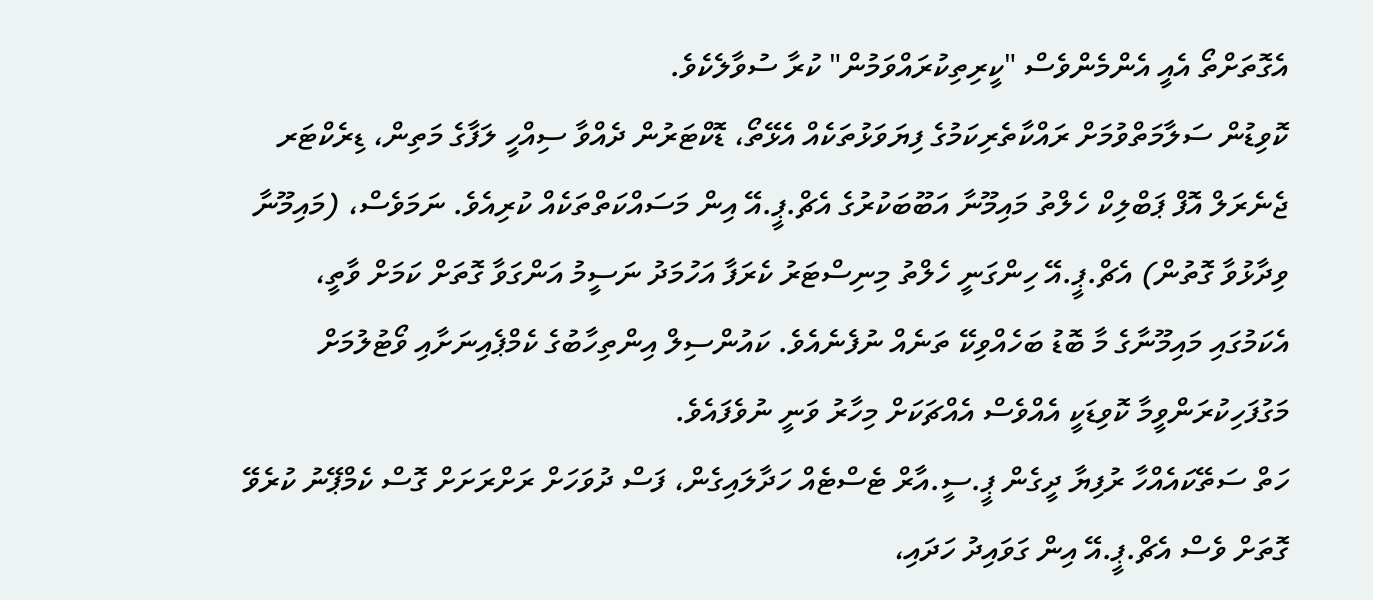އެގޮތަށްތޯ އެއީ އެންމެންވެސް "ކީރިތިކުރައްވަމުން" ކުރާ ސުވާލެކެވެ.
ކޮވިޑުން ސަލާމަތްވުމަށް ރައްކާތެރިކަމުގެ ފިޔަވަޅުތަކެއް އެޅޭތޯ، ޑޮކްޓަރުން ދެއްވާ ސިއްހީ ލަފާގެ މަތިން، ޑިރެކްޓަރ ޖެނެރަލް އޮފް ޕަބްލިކް ހެލްތު މައިމޫނާ އަބޫބަކުރުގެ އެޗް.ޕީ.އޭ އިން މަސައްކަތްތަކެއް ކުރިއެވެ. ނަމަވެސް، (މައިމޫނާ ވިދާޅުވާ ގޮތުން) އެޗް.ޕީ.އޭ ހިންގަނީ ހެލްތު މިނިސްޓަރު ކެރަފާ އަހުމަދު ނަސީމު އަންގަވާ ގޮތަށް ކަމަށް ވާތީ، އެކަމުގައި މައިމޫނާގެ މާ ބޮޑު ބަހެއްވިކޭ ތަނެއް ނުފެނެއެވެ. ކައުންސިލް އިންތިހާބުގެ ކެމްޕެއިނަށާއި ވޯޓުލުމަށް މަގުފަހިކުރަންވީމާ ކޮވިޑަކީ އެއްވެސް އެއްޗަކަށް މިހާރު ވަނީ ނުވެފައެވެ.
ހަތް ސަތޭކައެއްހާ ރުފިޔާ ދީގެން ޕީ.ސީ.އާރް ޓެސްޓެއް ހަދާލައިގެން، ފަސް ދުވަހަށް ރަށްރަށަށް ގޮސް ކެމްޕޭނު ކުރެވޭ ގޮތަށް ވެސް އެޗް.ޕީ.އޭ އިން ގަވައިދު ހަދައި،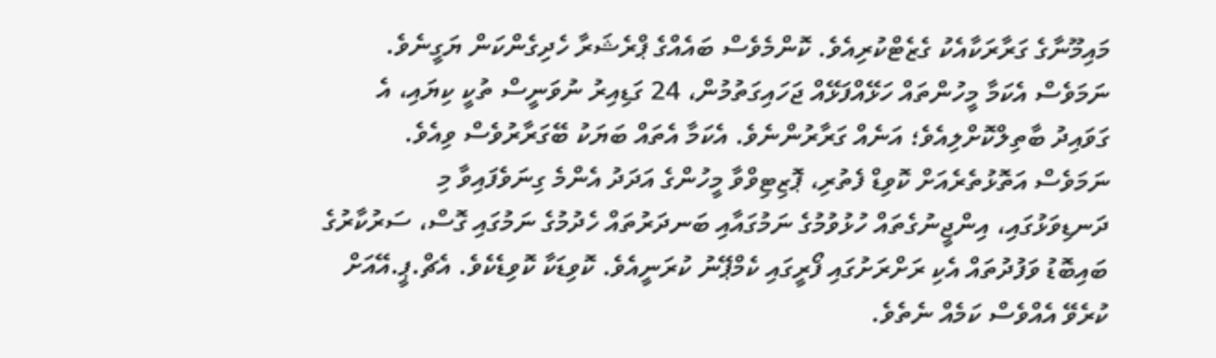މައިމޫނާގެ ގަރާރަކާއެކު ގެޒެޓްކުރިއެވެ. ކޮންމެވެސް ބައެއްގެ ޕްރެޝަރާ ހެދިގެންކަން ޔަގީނެވެ. ނަމަވެސް އެކަމާ މީހުންތައް ހަޅޭއްފަޅޭއް ޖަހައިގަތުމުން، 24 ގަޑިއިރު ނުވަނީސް ތުކީ ކިޔައި، އެ ގަވައިދު ބާތިލްކޮށްލިއެވެ؛ އަނެއް ގަރާރުންނެވެ. އެކަމާ އެތައް ބަޔަކު ބޭގަރާރުވެސް ވިއެވެ. ނަމަވެސް އަތޮޅުތެރެއަށް ކޮވިޑް ފެތުރި، ޕޮޒިޓިވްވާ މީހުންގެ އަދަދު އެންމެ ގިނަވެފައިވާ މި ދަނޑިވަޅުގައި، އިންޖީނުގެތައް ހުޅުވުމުގެ ނަމުގައާއި ބަނދަރުތައް ހެދުމުގެ ނަމުގައި ގޮސް، ސަރުކާރުގެ ބައިބޮޑު ވަފުދުތައް އެކި ރަށްރަށުގައި ފޯރީގައި ކެމްޕޭނު ކުރަނީއެވެ. ކޮވިޑަކާ ކޮވިޑެކެވެ. އެޗް.ޕީ.އޭއަށް ކުރެވޭ އެއްވެސް ކަމެއް ނެތެވެ.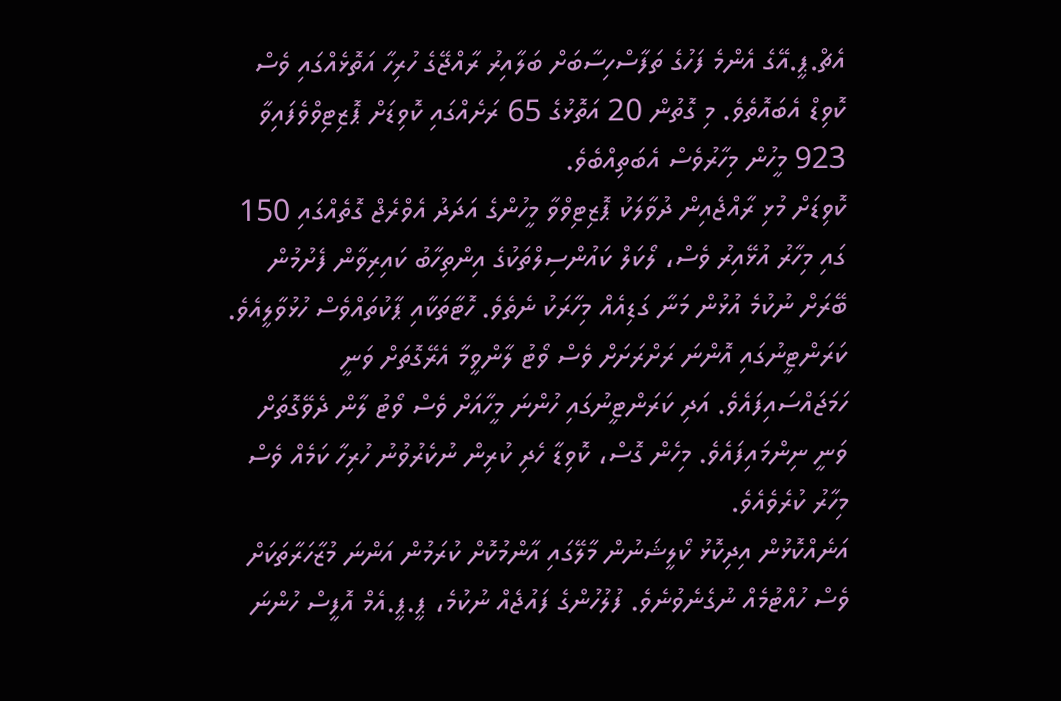އެޗް.ޕީ.އޭގެ އެންމެ ފަހުގެ ތަފާސްހިސާބަށް ބަލާއިރު ރާއްޖޭގެ ހުރިހާ އަތޮޅެއްގައި ވެސް ކޮވިޑް އެބައޮތެވެ. މި ގޮތުން 20 އަތޮޅުގެ 65 ރަށެއްގައި ކޮވިޑަށް ޕޮޒިޓިވްވެފައިވާ 923 މީހުން މިހާރުވެސް އެބަތިއްބެވެ.
ކޮވިޑަށް މުޅި ރާއްޖެއިން ދުވާލަކު ޕޮޒިޓިވްވާ މީހުންގެ އަދަދު އެވްރެޖް ގޮތެއްގައި 150 ގައި މިހާރު އުޅޭއިރު ވެސް، ލޯކަލް ކައުންސިލްތަކުގެ އިންތިހާބު ކައިރިވާން ފެށުމުން ބޭރަށް ނުކުމެ އުޅުން މަނާ ގަޑިއެއް މިހާރަކު ނެތެވެ. ހޮޓާތަކާއި ޕާކުތައްވެސް ހުޅުވާލީއެވެ. ކަރަންޓީނުގައި އޮންނަ ރަށްރަށަށް ވެސް ވޯޓު ލާންވީމާ އެރޭގޮތަށް ވަނީ ހަމަޖައްސައިފައެވެ. އަދި ކަރަންޓީނުގައި ހުންނަ މީހާއަށް ވެސް ވޯޓު ލާން ދެވޭގޮތަށް ވަނީ ނިންމައިފައެވެ. މިހެން ގޮސް، ކޮވިޑާ ހެދި ކުރިން ނުކެރުވުނު ހުރިހާ ކަމެއް ވެސް މިހާރު ކުރެވެއެވެ.
އަނެއްކޮޅުން އިދިކޮޅު ކޯލީޝަނުން މާލޭގައި އާންމުކޮށް ކުރަމުން އަންނަ މުޒާހަރާތަކަށް ވެސް ހުއްޓުމެއް ނުގެނެވުނެވެ. ފުލުހުންގެ ފައުޖެއް ނުކުމެ، ޕީ.ޕީ.އެމް އޮފީސް ހުންނަ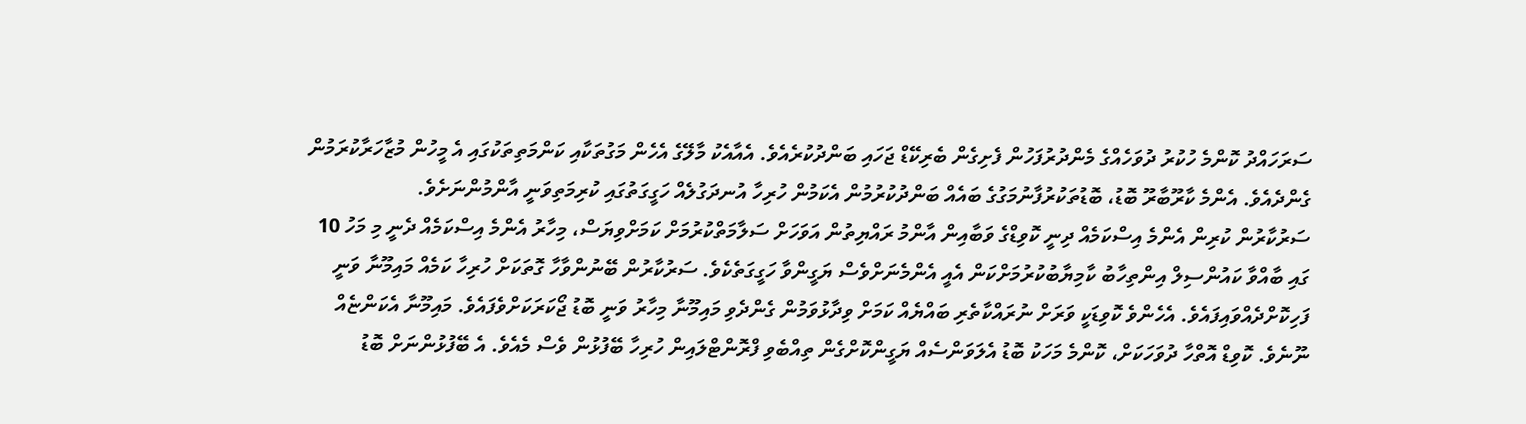ސަރަހައްދު ކޮންމެ ހުކުރު ދުވަހެއްގެ މެންދުރުފަހުން ފެށިގެން ބެރިކޭޑް ޖަހައި ބަންދުކުރެއެވެ. އެއާއެކު މާލޭގެ އެހެން މަގުތަކާއި ކަންމަތިތަކުގައި އެ މީހުން މުޒާހަރާކުރަމުން ގެންދެއެވެ. އެންމެ ކާރޫބާރޫ ބޮޑު، ބޮޑުތަކުރުފާނުމަގުގެ ބައެއް ބަންދުކުރުމުން އެކަމުން ހުރިހާ އުނދަގުލެއް ހަގީގަތުގައި ކުރިމަތިވަނީ އާންމުންނަށެވެ.
ސަރުކާރުން ކުރިން އެންމެ އިސްކަމެއް ދިނީ ކޮވިޑްގެ ވަބާއިން އާންމު ރައްޔިތުން އަވަހަށް ސަލާމަތްކުރުމަށް ކަމަށްވިޔަސް، މިހާރު އެންމެ އިސްކަމެއް ދެނީ މި މަހު 10 ގައި ބާއްވާ ކައުންސިލް އިންތިހާބު ކާމިޔާބުކުރުމަށްކަން އެއީ އެންމެނަށްވެސް ޔަގީންވާ ހަގީގަތެކެވެ. ސަރުކާރުން ބޭނުންވާހާ ގޮތަކަށް ހުރިހާ ކަމެއް މައިމޫނާ ވަނީ ފަހިކޮށްދެއްވައިފައެވެ. އެހެންވެ ކޮވިޑަކީ ވަރަށް ނުރައްކާތެރި ބައްޔެއް ކަމަށް ވިދާޅުވަމުން ގެންދެވި މައިމޫނާ މިހާރު ވަނީ ބޮޑު ޖޯކަރަކަށްވެފައެވެ. މައިމޫނާ އެކަންޏެއް ނޫނެވެ. ކޮވިޑް އޮތްހާ ދުވަހަކަށް، ކޮންމެ މަހަކު ބޮޑު އެލަވަންސެއް ޔަގީންކޮށްގެން ތިއްބެވި ފްރޮންޓްލައިން ހުރިހާ ބޭފުޅުން ވެސް މެއެވެ. އެ ބޭފުޅުންނަށް ބޮޑު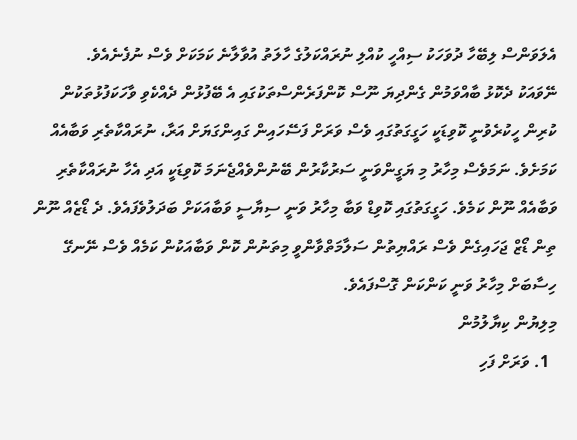އެލަވަންސް ލިބޭހާ ދުވަހަކު ސިއްހީ ކުއްލި ނުރައްކަލުގެ ހާލަތު އުވާލާނެ ކަމަކަށް ވެސް ނުފެނެއެވެ.
ނޭވައަކު ދެކޮޅު ބާއްވަމުން ގެންދިޔަ ނޫސް ކޮންފަރެންސްތަކުގައި އެ ބޭފުޅުން ދެއްކެވި ވާހަކަފުޅުތަކުން ކުރިން ހީކުރެވުނީ ކޮވިޑަކީ ހަގީގަތުގައި ވެސް ވަރަށް ފަސޭހައިން ގައިންގަޔަށް އަރާ، ނުރައްކާތެރި ވަބާއެއް ކަމަށެވެ. ނަމަވެސް މިހާރު މި ޔަގީންވަނީ ސަރުކާރުން ބޭނުންވެއްޖެނަމަ ކޮވިޑަކީ އަދި އެހާ ނުރައްކާތެރި ވަބާއެއް ނޫން ކަމެވެ. ހަގީގަތުގައި ކޮވިޑް ވަބާ މިހާރު ވަނީ ސިޔާސީ ވަބާއަކަށް ބަދަލުވެފައެވެ. ދެ ޑޯޒެއް ނޫން ތިން ޑޯޒް ޖަހައިގެން ވެސް ރައްޔިތުން ސަލާމަތްވާންވީ މިތަނުން ކޮން ވަބާއަކުން ކަމެއް ވެސް ނޭނގޭ ހިސާބަށް މިހާރު ވަނީ ކަންކަން ގޮސްފައެވެ.
މިލިޔުން ކިޔާލުމުން
  1. ވަރަށް ފަހި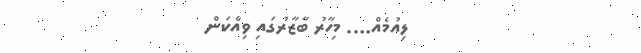ލިއުމެއް…. މިހާރު ބާޒާރުގައި ވިއްކަން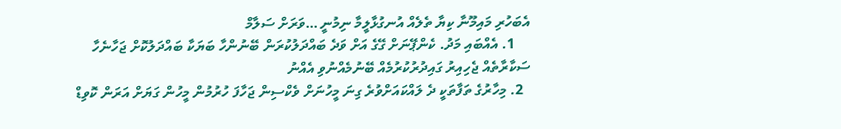އެބަހުރި މައިމޫނާ ކިޔާ ތެލެއް އުނގުޅާލީމާ ނިމުނީ …ވަރަށް ސަލާމް
    1. އެއްބައި މަދު. ކެންޕޭނަށް ގޭގެ އަށް ވަދެ ބައްދަލުކުރަން ބޭނުންހާ ބަޔަކާ ބައްދަލުކޮށް ޖަހާނެހާ ސަކާރާތެއް ޖެހިއިރު ގައިދުރުކުރުމެއް ބޭނުމެއްނުވި އެއްނު
  2. މިހާރުގެ ތަފާތަކީ ދެ ލައްކައަށްވުރެ ގިނަ މީހުނަށް ވެކްސިން ޖަހާފަ ހުރުމުން މީހުން ގަޔަށް އަރަން ކޮވިޑް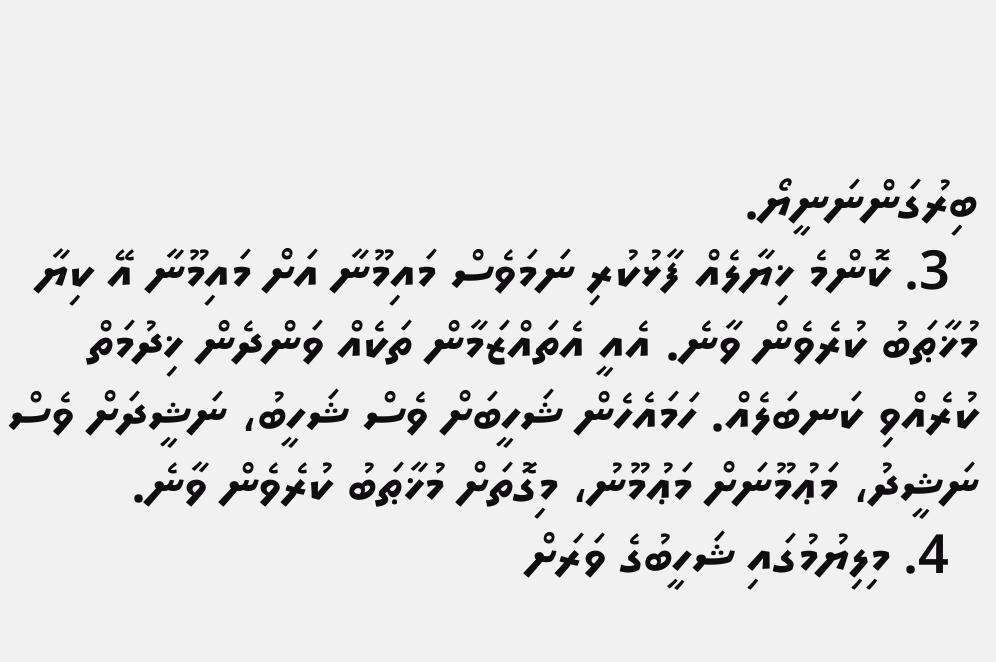ބިރުގަންނަނީޔޯ.
  3. ކޮންމެ ޚިޔާލެއް ފާޅުކުރި ނަމަވެސް މައިމޫނާ އަށް މައިމޫނާ އޭ ކިޔާ މުޚާޠަބު ކުރެވެން ވާނެ. އެއީ އެތައްޒަމާން ތަކެއް ވަންދެން ޚިދުމަތް ކުރެއްވި ކަނބަލެއް. ހަމައެހެން ޝަހީބަށް ވެސް ޝަހީބު، ނަޝީދަށް ވެސް ނަޝީދު، މަޢުމޫނަށް މަޢުމޫނު، މިގޮތަށް މުޚާޠަބު ކުރެވެން ވާނެ.
  4. މިލިޔުމުގައި ޝަހީބުގެ ވަރަށް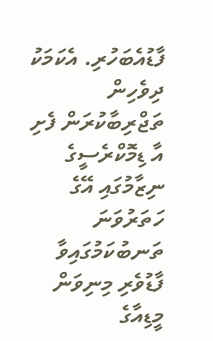ފާޑުއެބަހުރި. އެކަމަކު ދިވެހިން ތަޖްރިބާކުރަން ފެށި އާ ޑިމޮކްރެސީގެ ނިޒާމުގައި އޭގެ ހަތަރުވަނަ ތަނބުކަމުގައިވާ ފާޑުވެރި މިނިވަން މީޑިއާގެ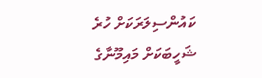ކައުންސިލަރަކަށް ހުރެ ޝަހީބަކަށް މައިމޫނާގެ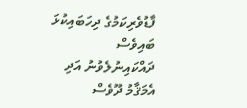ފާޑުވެރިކަމުގެ ދިހަބައިކުޅަ ބައިވެސް ދައްކައިނުލެވުނު އަދި އެމަޤާމު ދޫވެސް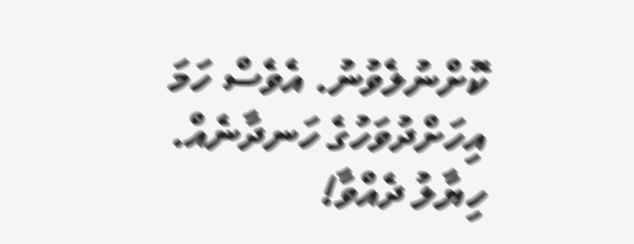ކޮށްނުލެވުނު. އެވެސް ހަމަ އިހަށްދުވަހުގެ ހަނދާނެއް.
ހިޔާލު ދެއްވާ!